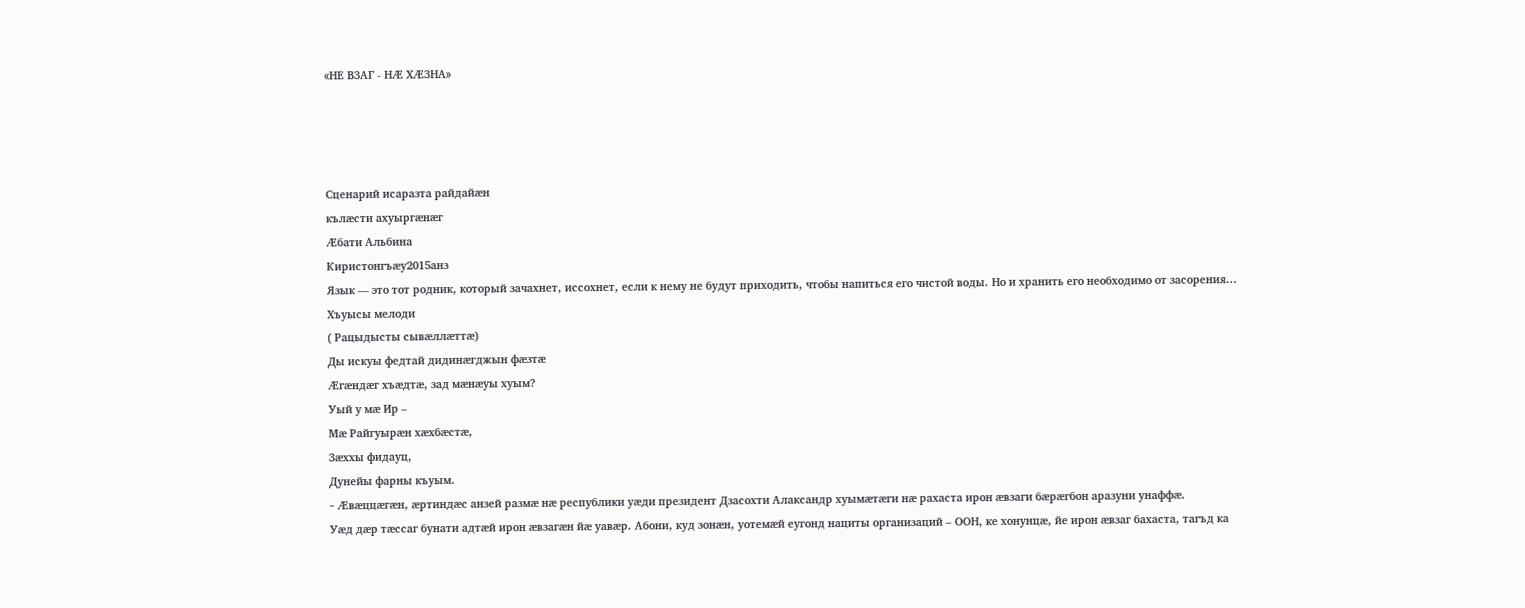«НЕ ВЗАГ - НÆ ХÆЗНА»




Сценарий исаразта райдайæн
кълæсти ахуыргæнæг
Æбати Альбина
Киристонгъæу2015анз
Язык — это тот родник, который зачахнет, иссохнет, если к нему не будут приходить, чтобы напиться его чистой воды. Но и хранить его необходимо от засорения…
Хъуысы мелоди
( Рацыдысты сывæллæттæ)
Ды искуы федтай дидинæгджын фæзтæ
Æгæндæг хъæдтæ, зад мæнæуы хуым?
Уый у мæ Ир –
Мæ Райгуырæн хæхбæстæ,
Зæххы фидауц,
Дунейы фарны къуым.
- Æвæццæгæн, æртиндæс анзей размæ нæ республики уæди президент Дзасохти Алаксандр хуымæтæги нæ рахаста ирон æвзаги бæрæгбон аразуни унаффæ.
Уæд дæр тæссаг бунати адтæй ирон æвзагæн йæ уавæр. Абони, куд зонæн, уотемæй еугонд нациты организаций – ООН, ке хонунцæ, йе ирон æвзаг бахаста, тагъд ка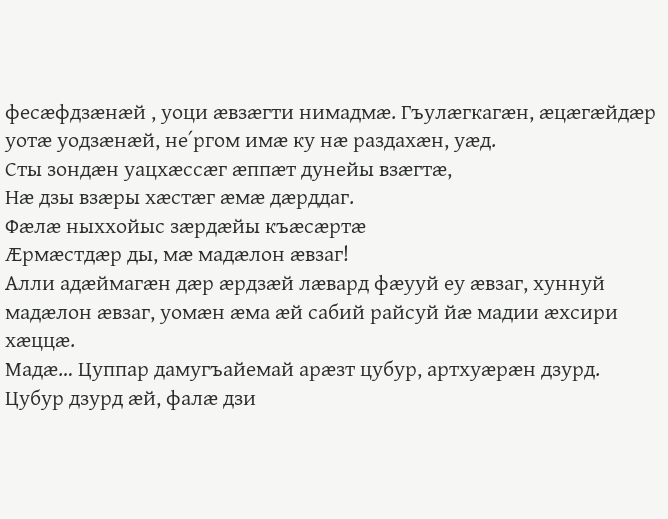фесæфдзæнæй , уоци æвзæгти нимадмæ. Гъулæгкагæн, æцæгæйдæр уотæ уодзæнæй, не΄ргом имæ ку нæ раздахæн, уæд.
Сты зондæн уацхæссæг æппæт дунейы взæгтæ,
Нæ дзы взæры хæстæг æмæ дæрддаг.
Фæлæ ныххойыс зæрдæйы къæсæртæ
Æрмæстдæр ды, мæ мадæлон æвзаг!
Алли адæймагæн дæр æрдзæй лæвард фæууй еу æвзаг, хуннуй мадæлон æвзаг, уомæн æма æй сабий райсуй йæ мадии æхсири хæццæ.
Мадæ… Цуппар дамугъайемай арæзт цубур, артхуæрæн дзурд.
Цубур дзурд æй, фалæ дзи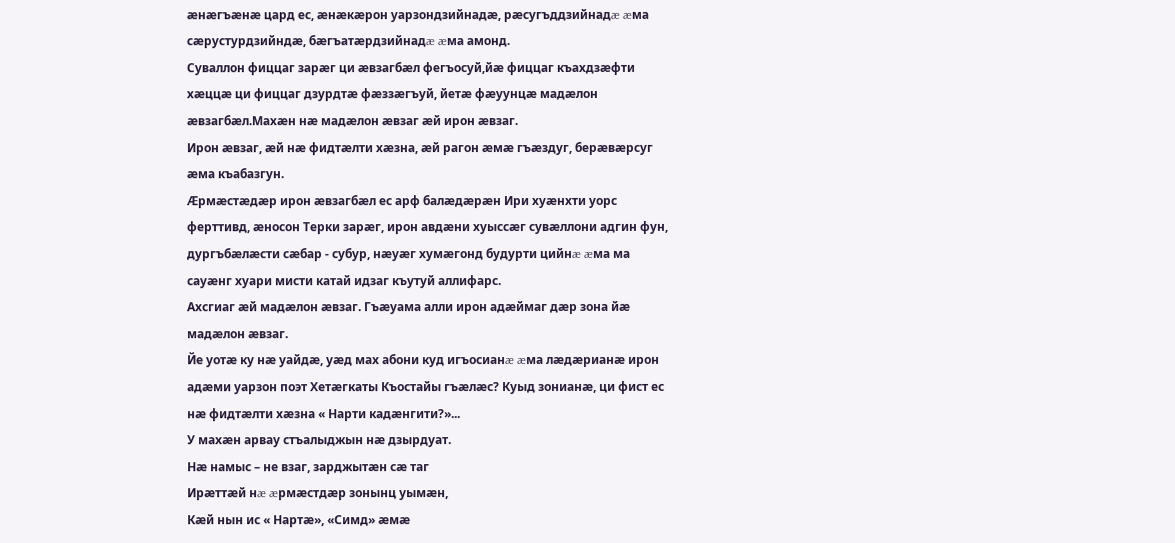æнæгъæнæ цард ес, æнæкæрон уарзондзийнадæ, рæсугъддзийнадæ æма сæрустурдзийндæ, бæгъатæрдзийнадæ æма амонд.
Суваллон фиццаг зарæг ци æвзагбæл фегъосуй,йæ фиццаг къахдзæфти хæццæ ци фиццаг дзурдтæ фæззæгъуй, йетæ фæуунцæ мадæлон æвзагбæл.Махæн нæ мадæлон æвзаг æй ирон æвзаг.
Ирон æвзаг, æй нæ фидтæлти хæзна, æй рагон æмæ гъæздуг, берæвæрсуг æма къабазгун.
Æрмæстæдæр ирон æвзагбæл ес арф балæдæрæн Ири хуæнхти уорс ферттивд, æносон Терки зарæг, ирон авдæни хуыссæг сувæллони адгин фун, дургъбæлæсти сæбар - субур, нæуæг хумæгонд будурти цийнæ æма ма сауæнг хуари мисти катай идзаг къутуй аллифарс.
Ахсгиаг æй мадæлон æвзаг. Гъæуама алли ирон адæймаг дæр зона йæ мадæлон æвзаг.
Йе уотæ ку нæ уайдæ, уæд мах абони куд игъосианæ æма лæдæрианæ ирон адæми уарзон поэт Хетæгкаты Къостайы гъæлæс? Куыд зонианæ, ци фист ес нæ фидтæлти хæзна « Нарти кадæнгити?»...
У махæн арвау стъалыджын нæ дзырдуат.
Нæ намыс – не взаг, зарджытæн сæ таг
Ирæттæй нæ æрмæстдæр зонынц уымæн,
Кæй нын ис « Нартæ», «Симд» æмæ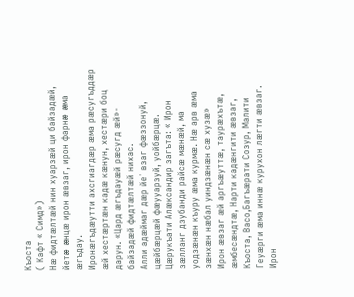Къоста
( Кафт « Симд»)
Нæ фидтæлтæй нин хуарзæй ци байзадæй, йетæ æнцæ ирон æвзаг, ирон фарнæ æма æгъдау.
Иронæгъдæутти ахсгиагдæр æма рæсугъддæр æй хестæртæн кадæ кæнун, хестæри боц дарун. «Цард æгъдауæй рæсугд æй»- байзадæй фидтæлтæй нихас.
Алли адæймаг дæр йе΄ взаг фæззонуй, цæйбæрцæй фæууарзуй, уойбæрцæ. Цæрукъати Алæксандир загъта: « Ирон зæлланг дзубанди райсæ мæнæй, ма уодзæнæн къуру æма курмæ. Нæ арв æма зæнхæн нæбал уиндзæнæн сæ хузæ»
Ирон æвзаг æй аргъæуттæ, таурæхътæ, æмбесæндтæ, Нарти кадæнгити æвзаг, Къоста, Васо,Багъæрати Созур, Малити Геуæрги æма иннæ курухон лæгти æвзаг.
Ирон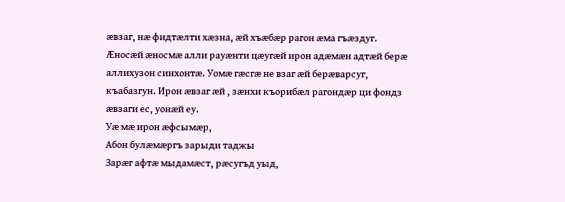æвзаг, нæ фидтæлти хæзна, æй хъæбæр рагон æма гъæздуг. Æносæй æносмæ алли рауæнти цæугæй ирон адæмæн адтæй берæ аллихузон синхонтæ. Уомæ гæсгæ не взаг æй берæварсуг, къабазгун. Ирон æвзаг æй , зæнхи къорибæл рагондæр ци фондз æвзаги ес, уонæй еу.
Уæ мæ ирон æфсымæр,
Абон булæмæргъ зарыди таджы
Зарæг афтæ мыдамæст, рæсугъд уыд,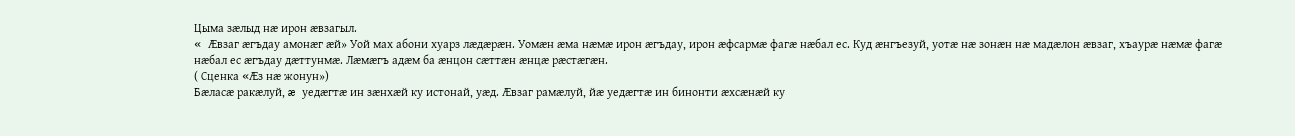Цыма зæлыд нæ ирон æвзагыл.
« Æвзаг æгъдау амонæг æй» Уой мах абони хуарз лæдæрæн. Уомæн æма нæмæ ирон æгъдау, ирон æфсармæ фагæ нæбал ес. Куд æнгъезуй, уотæ нæ зонæн нæ мадæлон æвзаг, хъаурæ нæмæ фагæ нæбал ес æгъдау дæттунмæ. Лæмæгъ адæм ба æнцон сæттæн æнцæ рæстæгæн.
( Сценка «Æз нæ жонун»)
Бæласæ ракæлуй, æ уедæгтæ ин зæнхæй ку истонай, уæд. Æвзаг рамæлуй, йæ уедæгтæ ин бинонти æхсæнæй ку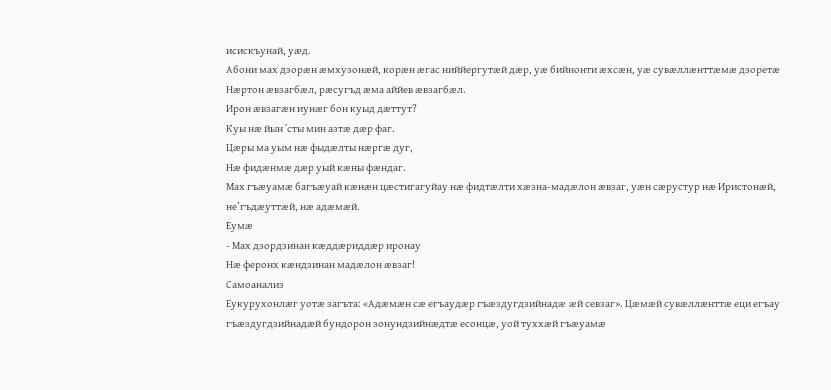исискъунай, уæд.
Абони мах дзорæн æмхузонæй, корæн æгас ниййергутæй дæр, уæ бийнонти æхсæн, уæ сувæллæнттæмæ дзоретæ Нæртон æвзагбæл, рæсугъд æма аййев æвзагбæл.
Ирон æвзагæн иунæг бон куыд дæттут?
Куы нæ йын ΄сты мин азтæ дæр фаг.
Цæры ма уым нæ фыдæлты нæргæ дуг,
Нæ фидæнмæ дæр уый кæны фæндаг.
Мах гъæуамæ багъæуай кæнæн цæстигагуйау нæ фидтæлти хæзна-мадæлон æвзаг, уæн сæрустур нæ Иристонæй, не’гъдæуттæй, нæ адæмæй.
Еумæ
- Мах дзордзинан кæддæриддæр иронау
Нæ феронх кæндзинан мадæлон æвзаг!
Самоанализ
Еукурухонлæг уотæ загъта: «Адæмæн сæ егъаудæр гъæздугдзийнадæ æй севзаг». Цæмæй сувæллæнттæ еци егъау гъæздугдзийнадæй бундорон зонундзийнæдтæ есонцæ, уой туххæй гъæуамæ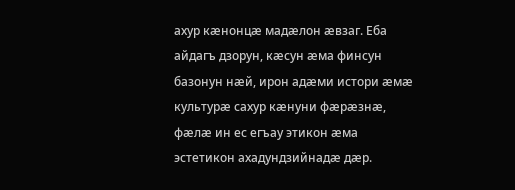ахур кæнонцæ мадæлон æвзаг. Еба айдагъ дзорун, кæсун æма финсун базонун нæй, ирон адæми истори æмæ культурæ сахур кæнуни фæрæзнæ, фæлæ ин ес егъау этикон æма эстетикон ахадундзийнадæ дæр.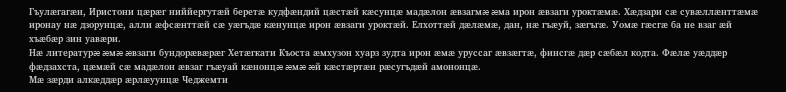Гъулæгагæн, Иристони цæрæг ниййергутæй беретæ кудфæндий цæстæй кæсунцæ мадæлон æвзагмæ æма ирон æвзаги уроктæмæ. Хæдзари сæ сувæллæнттæмæ иронау нæ дзорунцæ, алли æфсæнттæй сæ уæгъдæ кæнунцæ ирон æвзаги уроктæй. Елхоттæй дæлæмæ, дан, нæ гъæуй, зæгъгæ. Уомæ гæсгæ ба не взаг æй хъæбæр зин уавæри.
Нæ литературæ æмæ æвзаги бундорæвæрæг Хетæгкати Къоста æмхузон хуарз зудта ирон æмæ уруссаг æвзæгтæ, финсгæ дæр сæбæл кодта. Фæлæ уæддæр фæдзахста, цæмæй сæ мадæлон æвзаг гъæуай кæнонцæ æмæ æй кæстæртæн рæсугъдæй амононцæ.
Мæ зæрди алкæддæр æрлæуунцæ Чеджемти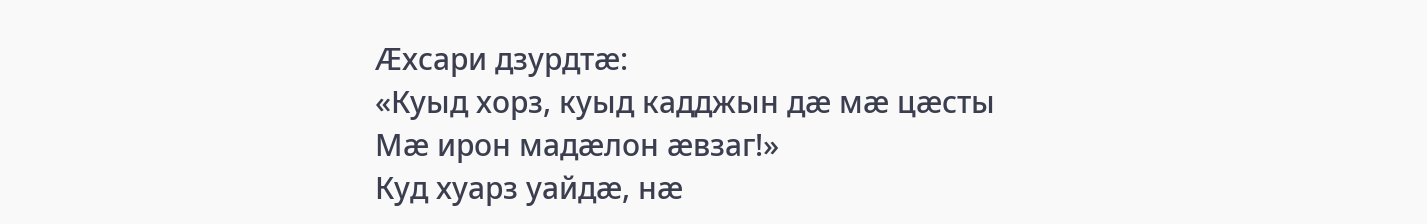Æхсари дзурдтæ:
«Куыд хорз, куыд кадджын дæ мæ цæсты
Мæ ирон мадæлон æвзаг!»
Куд хуарз уайдæ, нæ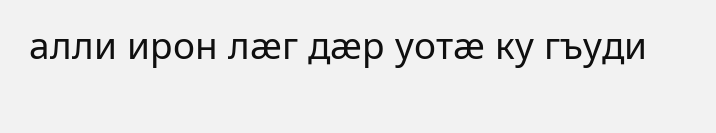алли ирон лæг дæр уотæ ку гъуди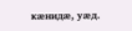кæнидæ, уæд.